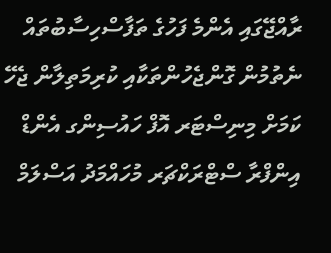ރާއްޖޭގައި އެންމެ ފަހުގެ ތަފާސްހިސާބުތައް ނެތުމުން ގޮންޖެހުންތަކާއި ކުރިމަތިލާން ޖެހޭ ކަމަށް މިނިސްޓަރ އޮފް ހައުސިންގ އެންޑް އިންފްރާ ސްޓްރަކްޗަރ މުހައްމަދު އަސްލަމް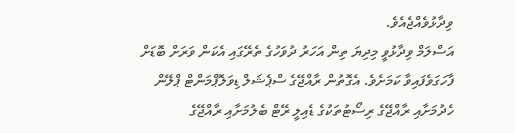ވިދާޅުވެއްޖެއެވެ.
އަސްލަމް ވިދާޅުވީ މިދިޔަ ތިން އަހަރު ދުވަހުގެ ތެރޭގައި އެކަން ވަރަށް ބޮޑަށް ފާހަގަވެފައިވާ ކަމަށެވެ. އެގޮތުން ރާއްޖޭގެ ސްޕެޝަލް ޑިވަލޮޕްމަންޓް ޕްލޭން ހެދުމަށާއި ރާއްޖޭގެ ރިސޯޓުތަކުގެ ޑެއިލީ ރޭޓް ބެލުމަށާއި ރާއްޖޭގެ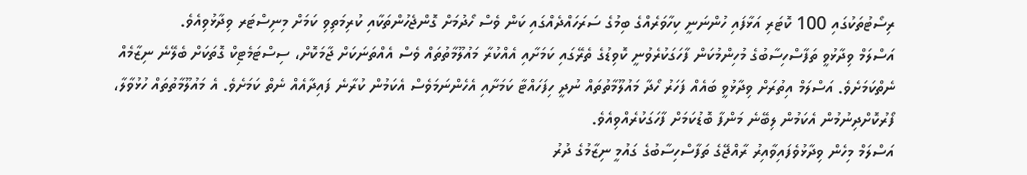ރިސޯޓުތަކުގައި 100 ކޮޓަރި އަޅާފައި ހުންނަނީ ކިހާވަރެއްގެ ބިމުގެ ސަރަހައްދެއްގައި ކަން ވެސް ހޯދުމަށް ގޮންޖެހުންތަކާއި ކުރިމަތިވި ކަމަށް މިނިސްޓަރ ވިދާޅުވިއެވެ.
އަސްލަމް ވިދާޅުވީ ތަފާސްހިސާބުގެ މުހިންމުކަން ފާހަގަކުރެވުނީ ކޮވިޑުގެ ތެރޭގައި ކަމަށާއި އެއްކުރާ މައުލޫމާތުތައް ވެސް އެއްތަނަކަށް ޖާމަކޮށް، ސިސްޓަމެޓިކް ގޮތަކަށް ބެލޭނެ ނިޒާމެއް ނެތްކަމަށެވެ. އަސްލަމް އިތުރަށް ވިދާޅުވީ ބައެއް ފަހަރު ހޯދާ މައުލޫމާތުތައް ނުދީ ހިފަހައްޓާ ކަމަށާއި އެހެންނަމަވެސް އެކަމުން ކުރާނެ ފައިދާއެއް ނެތް ކަމަށެވެ. އެ މައުލޫމާތުތައް ހުޅުވާލާ، ފޯރުކޮށްދިނުމުން އެކަމުން ލިބޭނެ މަންފާ ބޮޑުކަމަށް ފާހަގަކުރެއްވިއެވެ.
އަސްލަމް މިހެން ވިދާޅުވެފައިވާއިރު ރާއްޖޭގެ ތަފާސްހިސާބުގެ ގައުމީ ނިޒާމުގެ ދުރު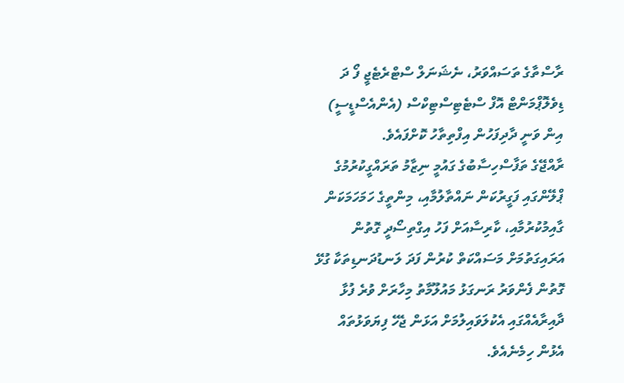ރާސްތާގެ ތަސައްވަރު، ނެޝަނަލް ސްޓްރެޓެޖީ ފޯ ދަ ޑިވެލޮޕްމަންޓް އޮފް ސްޓެޓިސްޓިކްސް (އެންއެސްޑީސީ) އިން ވަނީ ދާދިފަހުން އިފްތިތާހު ކޮށްފައެވެ.
ރާއްޖޭގެ ތަފާސްހިސާބުގެ ގައުމީ ނިޒާމު ތަރައްގީކުރުމުގެ ޕްލޭންގައި ފަގީރުކަން ނައްތާލުމާއި، މިންތީގެ ހަމަހަމަކަން ގާއިމުކުރުމާއި، ކާރިސާއަށް ފަހު އިގްތިސޯދީ ގޮތުން އަރައިގަތުމަށް މަސައްކަތް ކުރުން ފަދަ ލަނޑުދަނޑިތަކާ ގުޅޭ ގޮތުން ފެންވަރު ރަނގަޅު މައުލޫމާތު މިހާރަށް ވުރެ ފުޅާ ދާއިރާއެއްގައި އެކުލަވައިލުމަށް އަޅަން ޖެހޭ ފިޔަވަޅުތައް އެޅުން ހިމެނެއެވެ.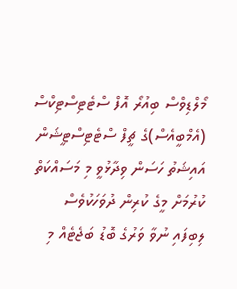މޯލްޑިވްސް ބިއުރޯ އޮފް ސްޓެޓިސްޓިކްސް (އެމްބީއެސް)ގެ ޗީފް ސްޓެޓިސްޓީޝަން އައިޝަތު ހަސަން ވިދާޅުވީ މި މަސައްކަތް ކުރުމަށް މީގެ ކުރިން ދުވަހަކުވެސް ލިބިފައި ނުވާ ވަރުގެ ބޮޑު ބަޖެޓެއް މި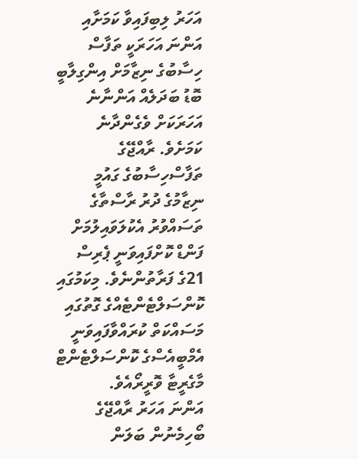އަހަރު ލިބިފައިވާ ކަމަށާއި އަންނަ އަހަރަކީ ތަފާސް ހިސާބުގެ ނިޒާމަށް އިންގިލާބީ ބޮޑު ބަދަލެއް އަންނާނެ އަހަރަކަށް ވެގެންދާނެ ކަމަށެވެ. ރާއްޖޭގެ ތަފާސްހިސާބުގެ ގައުމީ ނިޒާމުގެ ދުރު ރާސްތާގެ ތަސައްވުރު އެކުލަވައިލުމަށް ފަންޑް ކޮށްފައިވަނީ ޕެރިސް 21ގެ ފަރާތުންނެވެ. މިކަމުގައި ކޮންސަލްޓެންޓެއްގެ ގޮތުގައި މަސައްކަތް ކުރައްވާފައިވަނީ އެމްބީއެސްގެ ކޮންސަލްޓެންޓް މާގެރީޓާ ވޮރީރޯއެވެ.
އަންނަ އަހަރު ރާއްޖޭގެ ބޯހިމެނުން ބަލަން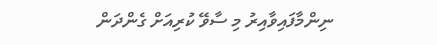ނިންމާފައިވާއިރު މި ސާވޭ ކުރިއަށް ގެންދަން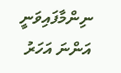ނިންމާފައިވަނީ އަންނަ އަހަރު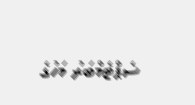ސެޕްޓެމްބަރު މަހުގެ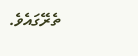ތެރޭގައެވެ.